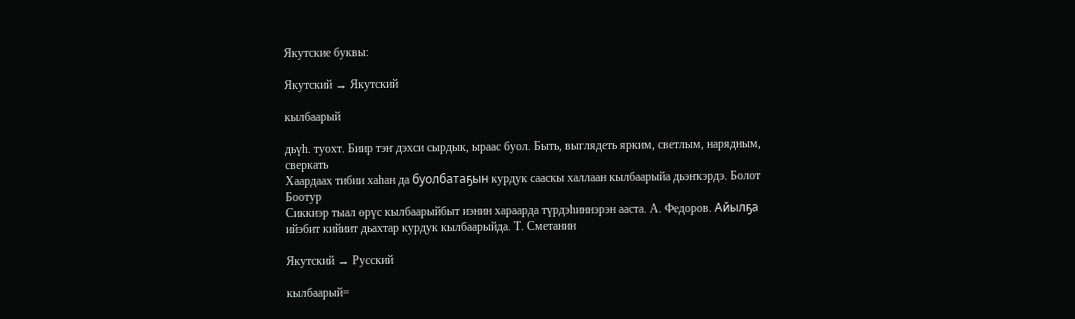Якутские буквы:

Якутский → Якутский

кылбаарый

дьүһ. туохт. Биир тэҥ дэхси сырдык, ыраас буол. Быть, выглядеть ярким, светлым, нарядным, сверкать
Хаардаах тибии хаһан да буолбатаҕын курдук сааскы халлаан кылбаарыйа дьэҥкэрдэ. Болот Боотур
Сиккиэр тыал өрүс кылбаарыйбыт иэнин хараарда түрдэһиннэрэн ааста. А. Федоров. Айылҕа ийэбит кийиит дьахтар курдук кылбаарыйда. Т. Сметанин

Якутский → Русский

кылбаарый=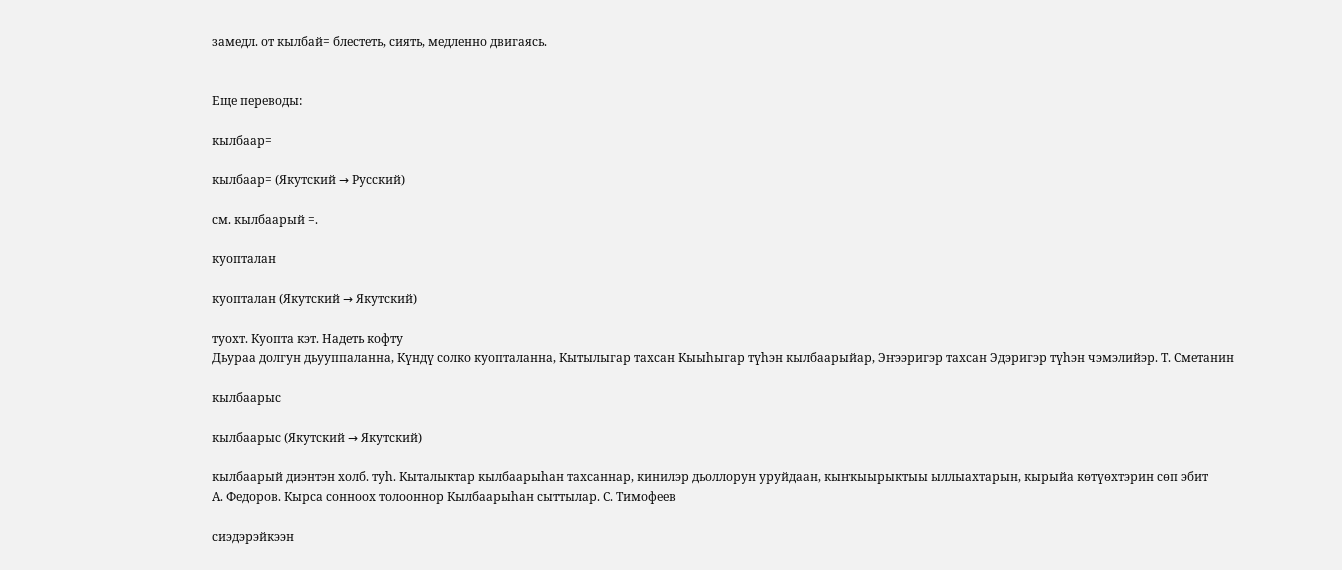замедл. от кылбай= блестеть, сиять, медленно двигаясь.


Еще переводы:

кылбаар=

кылбаар= (Якутский → Русский)

см. кылбаарый =.

куопталан

куопталан (Якутский → Якутский)

туохт. Куопта кэт. Надеть кофту
Дьураа долгун дьууппаланна, Күндү солко куопталанна, Кытылыгар тахсан Кыыһыгар түһэн кылбаарыйар, Эҥээригэр тахсан Эдэригэр түһэн чэмэлийэр. Т. Сметанин

кылбаарыс

кылбаарыс (Якутский → Якутский)

кылбаарый диэнтэн холб. туһ. Кыталыктар кылбаарыһан тахсаннар, кинилэр дьоллорун уруйдаан, кыҥкыырыктыы ыллыахтарын, кырыйа көтүөхтэрин сөп эбит
А. Федоров. Кырса сонноох толооннор Кылбаарыһан сыттылар. С. Тимофеев

сиэдэрэйкээн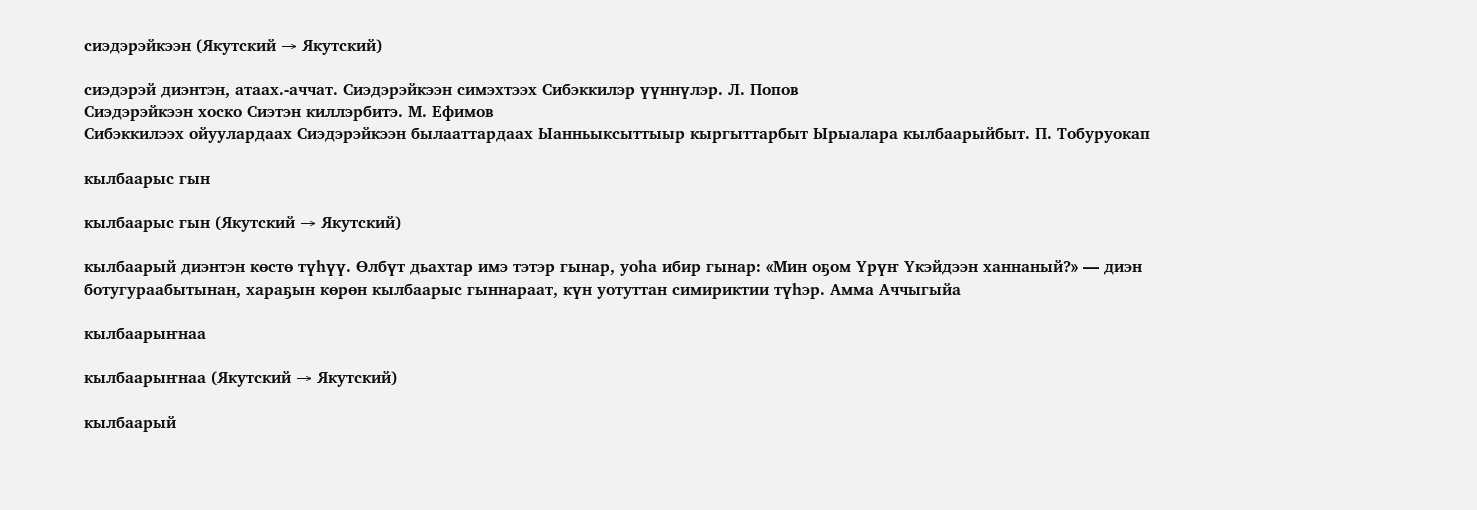сиэдэрэйкээн (Якутский → Якутский)

сиэдэрэй диэнтэн, атаах.-аччат. Сиэдэрэйкээн симэхтээх Сибэккилэр үүннүлэр. Л. Попов
Сиэдэрэйкээн хоско Сиэтэн киллэрбитэ. М. Ефимов
Сибэккилээх ойуулардаах Сиэдэрэйкээн былааттардаах Ыанньыксыттыыр кыргыттарбыт Ырыалара кылбаарыйбыт. П. Тобуруокап

кылбаарыс гын

кылбаарыс гын (Якутский → Якутский)

кылбаарый диэнтэн көстө түһүү. Өлбүт дьахтар имэ тэтэр гынар, уоһа ибир гынар: «Мин оҕом Үрүҥ Үкэйдээн ханнаный?» — диэн ботугураабытынан, хараҕын көрөн кылбаарыс гыннараат, күн уотуттан симириктии түһэр. Амма Аччыгыйа

кылбаарыҥнаа

кылбаарыҥнаа (Якутский → Якутский)

кылбаарый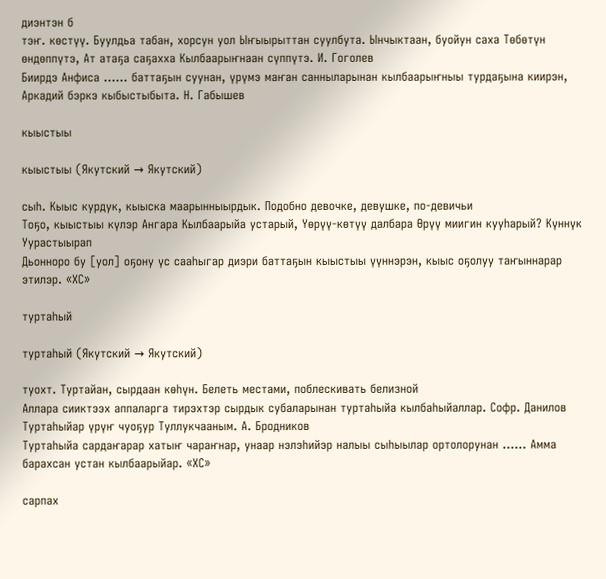диэнтэн б
тэҥ. көстүү. Буулдьа табан, хорсун уол Ыҥыырыттан суулбута. Ынчыктаан, буойун саха Төбөтүн өндөппүтэ, Ат атаҕа саҕахха Кылбаарыҥнаан сүппүтэ. И. Гоголев
Биирдэ Анфиса …… баттаҕын суунан, үрүмэ маҥан санныларынан кылбаарыҥныы турдаҕына киирэн, Аркадий бэркэ кыбыстыбыта. Н. Габышев

кыыстыы

кыыстыы (Якутский → Якутский)

сыһ. Кыыс курдук, кыыска маарынныырдык. Подобно девочке, девушке, по-девичьи
Тоҕо, кыыстыы күлэр Ангара Кылбаарыйа устарый, Үөрүү-көтүү далбара Өрүү миигин кууһарый? Күннүк Уурастыырап
Дьонноро бу [уол] оҕону үс сааһыгар диэри баттаҕын кыыстыы үүннэрэн, кыыс оҕолуу таҥыннарар этилэр. «ХС»

туртаһый

туртаһый (Якутский → Якутский)

туохт. Туртайан, сырдаан көһүн. Белеть местами, поблескивать белизной
Аллара сииктээх аппаларга тирэхтэр сырдык субаларынан туртаһыйа кылбаһыйаллар. Софр. Данилов
Туртаһыйар үрүҥ чуоҕур Туллукчааным. А. Бродников
Туртаһыйа сардаҥарар хатыҥ чараҥнар, унаар нэлэһийэр налыы сыһыылар ортолорунан …… Амма барахсан устан кылбаарыйар. «ХС»

сарпах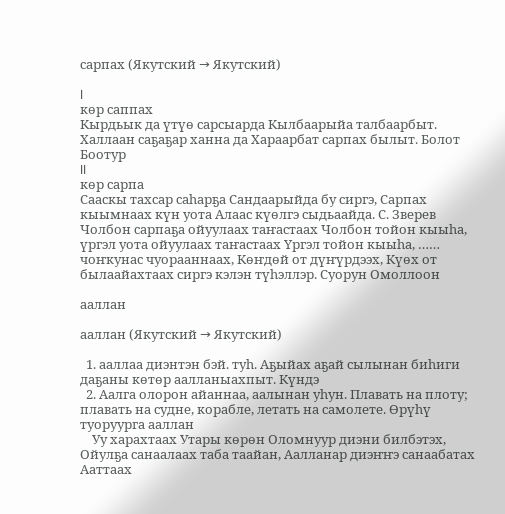сарпах (Якутский → Якутский)

I
көр саппах
Кырдьык да үтүө сарсыарда Кылбаарыйа талбаарбыт. Халлаан саҕаҕар ханна да Хараарбат сарпах былыт. Болот Боотур
II
көр сарпа
Сааскы тахсар саһарҕа Сандаарыйда бу сиргэ, Сарпах кыымнаах күн уота Алаас күөлгэ сыдьаайда. С. Зверев
Чолбон сарпаҕа ойуулаах таҥастаах Чолбон тойон кыыһа, үргэл уота ойуулаах таҥастаах Үргэл тойон кыыһа, …… чоҥкунас чуорааннаах, Көҥдөй от дүҥүрдээх, Күөх от былаайахтаах сиргэ кэлэн түһэллэр. Суорун Омоллоон

ааллан

ааллан (Якутский → Якутский)

  1. ааллаа диэнтэн бэй. туһ. Аҕыйах аҕай сылынан биһиги даҕаны көтөр аалланыахпыт. Күндэ
  2. Аалга олорон айаннаа, аалынан уһун. Плавать на плоту; плавать на судне, корабле, летать на самолете. Өрүһү туоруурга ааллан
    Уу харахтаах Утары көрөн Оломнуур диэни билбэтэх, Ойулҕа санаалаах таба таайан, Аалланар диэҥҥэ санаабатах Ааттаах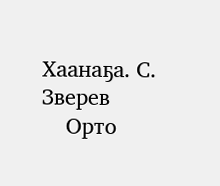Хаанаҕа. С. Зверев
    Орто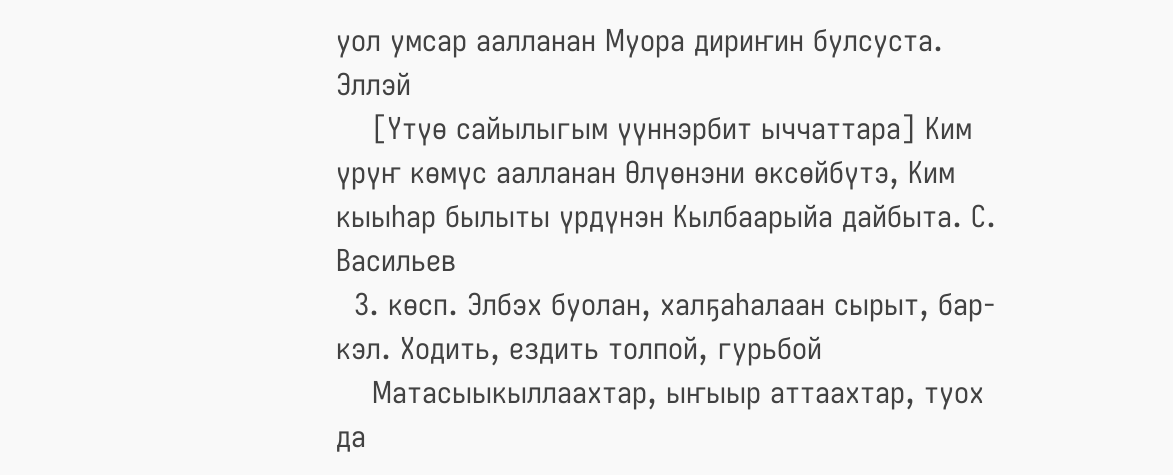уол умсар аалланан Муора дириҥин булсуста. Эллэй
    [Үтүө сайылыгым үүннэрбит ыччаттара] Ким үрүҥ көмүс аалланан Өлүөнэни өксөйбүтэ, Ким кыыһар былыты үрдүнэн Кылбаарыйа дайбыта. С. Васильев
  3. көсп. Элбэх буолан, халҕаһалаан сырыт, бар-кэл. Ходить, ездить толпой, гурьбой
    Матасыыкыллаахтар, ыҥыыр аттаахтар, туох да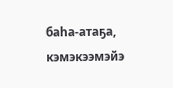баһа-атаҕа, кэмэкээмэйэ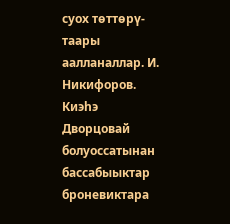суох төттөрү-таары аалланаллар. И. Никифоров. Киэһэ Дворцовай болуоссатынан бассабыыктар броневиктара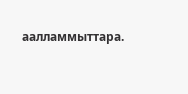аалламмыттара.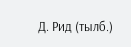Д. Рид (тылб.)